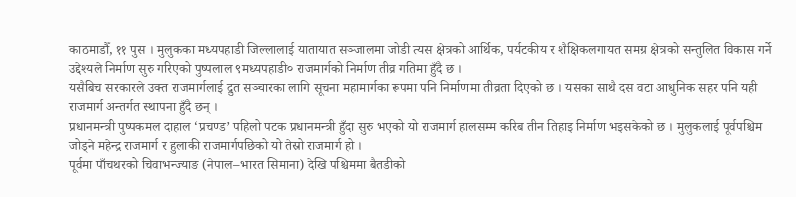काठमाडौँ, ११ पुस । मुलुकका मध्यपहाडी जिल्लालाई यातायात सञ्जालमा जोडी त्यस क्षेत्रको आर्थिक, पर्यटकीय र शैक्षिकलगायत समग्र क्षेत्रको सन्तुलित विकास गर्ने उद्देश्यले निर्माण सुरु गरिएको पुष्पलाल ९मध्यपहाडी० राजमार्गको निर्माण तीव्र गतिमा हुँदै छ ।
यसैबिच सरकारले उक्त राजमार्गलाई द्रुत सञ्चारका लागि सूचना महामार्गका रूपमा पनि निर्माणमा तीव्रता दिएको छ । यसका साथै दस वटा आधुनिक सहर पनि यही राजमार्ग अन्तर्गत स्थापना हुँदै छन् ।
प्रधानमन्त्री पुष्पकमल दाहाल ‘प्रचण्ड’ पहिलो पटक प्रधानमन्त्री हुँदा सुरु भएको यो राजमार्ग हालसम्म करिब तीन तिहाइ निर्माण भइसकेको छ । मुलुकलाई पूर्वपश्चिम जोड्ने महेन्द्र राजमार्ग र हुलाकी राजमार्गपछिको यो तेस्रो राजमार्ग हो ।
पूर्वमा पाँचथरको चिवाभन्ज्याङ (नेपाल–भारत सिमाना) देखि पश्चिममा बैतडीको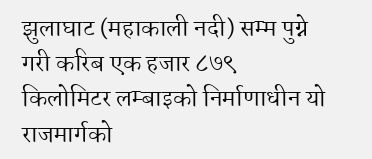झुलाघाट (महाकाली नदी) सम्म पुग्ने गरी करिब एक हजार ८७९ किलोमिटर लम्बाइको निर्माणाधीन यो राजमार्गको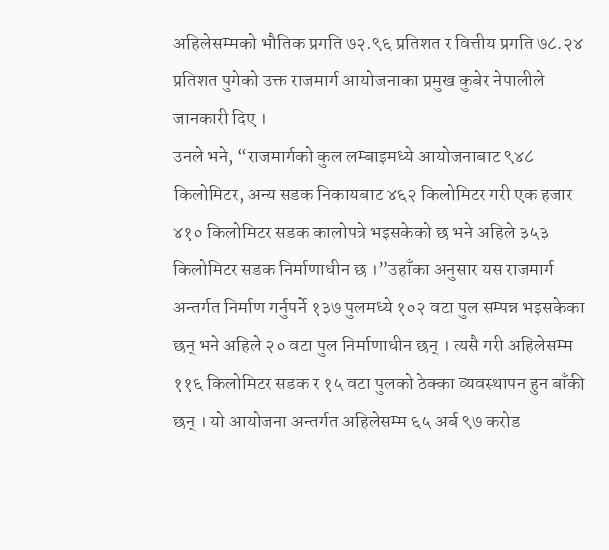अहिलेसम्मको भौतिक प्रगति ७२.९६ प्रतिशत र वित्तीय प्रगति ७८.२४ प्रतिशत पुगेको उक्त राजमार्ग आयोजनाका प्रमुख कुबेर नेपालीले जानकारी दिए ।
उनले भने, “राजमार्गको कुल लम्बाइमध्ये आयोजनाबाट ९४८ किलोमिटर, अन्य सडक निकायबाट ४६२ किलोमिटर गरी एक हजार ४१० किलोमिटर सडक कालोपत्रे भइसकेको छ भने अहिले ३५३ किलोमिटर सडक निर्माणाधीन छ ।”उहाँका अनुसार यस राजमार्ग अन्तर्गत निर्माण गर्नुपर्ने १३७ पुलमध्ये १०२ वटा पुल सम्पन्न भइसकेका छन् भने अहिले २० वटा पुल निर्माणाधीन छन् । त्यसै गरी अहिलेसम्म ११६ किलोमिटर सडक र १५ वटा पुलको ठेक्का व्यवस्थापन हुन बाँकी छन् । यो आयोजना अन्तर्गत अहिलेसम्म ६५ अर्ब ९७ करोड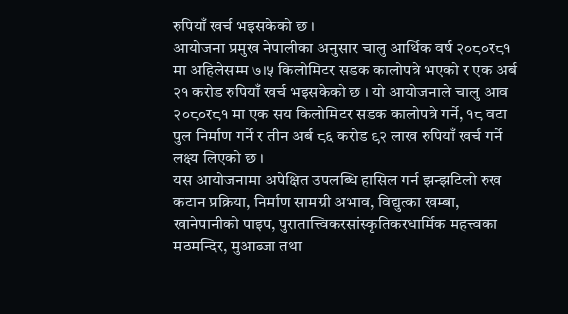रुपियाँ खर्च भइसकेको छ ।
आयोजना प्रमुख नेपालीका अनुसार चालु आर्थिक वर्ष २०८०र८१ मा अहिलेसम्म ७।५ किलोमिटर सडक कालोपत्रे भएको र एक अर्ब २१ करोड रुपियाँ खर्च भइसकेको छ । यो आयोजनाले चालु आव २०८०र८१ मा एक सय किलोमिटर सडक कालोपत्रे गर्ने, १८ वटा पुल निर्माण गर्ने र तीन अर्ब ८६ करोड ९२ लाख रुपियाँ खर्च गर्ने लक्ष्य लिएको छ ।
यस आयोजनामा अपेक्षित उपलब्धि हासिल गर्न झन्झटिलो रुख कटान प्रक्रिया, निर्माण सामग्री अभाव, विद्युत्का खम्बा, खानेपानीको पाइप, पुरातात्त्विकरसांस्कृतिकरधार्मिक महत्त्वका मठमन्दिर, मुआब्जा तथा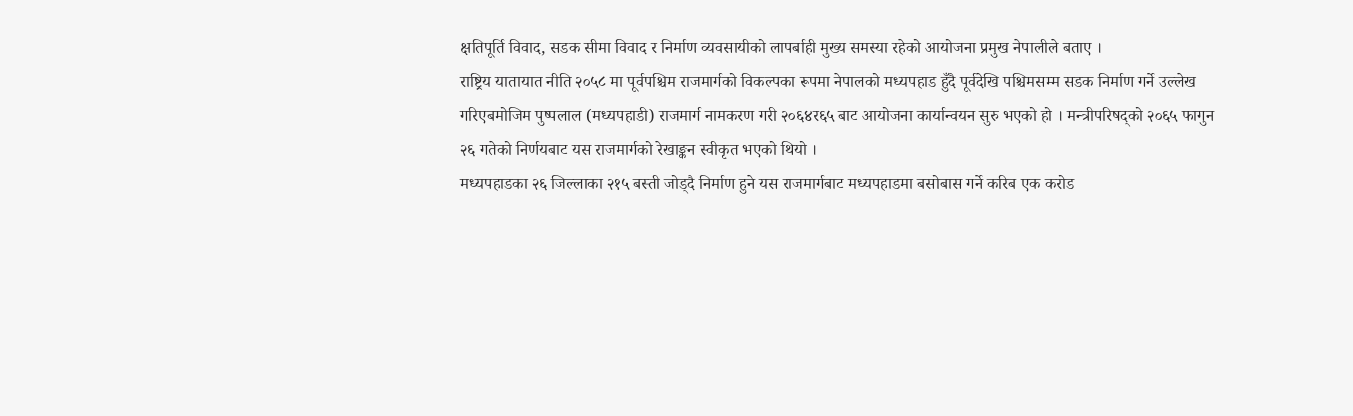क्षतिपूर्ति विवाद, सडक सीमा विवाद र निर्माण व्यवसायीको लापर्बाही मुख्य समस्या रहेको आयोजना प्रमुख नेपालीले बताए ।
राष्ट्रिय यातायात नीति २०५८ मा पूर्वपश्चिम राजमार्गको विकल्पका रूपमा नेपालको मध्यपहाड हुँदै पूर्वदेखि पश्चिमसम्म सडक निर्माण गर्ने उल्लेख गरिएबमोजिम पुष्पलाल (मध्यपहाडी) राजमार्ग नामकरण गरी २०६४र६५ बाट आयोजना कार्यान्वयन सुरु भएको हो । मन्त्रीपरिषद्को २०६५ फागुन २६ गतेको निर्णयबाट यस राजमार्गको रेखाङ्कन स्वीकृत भएको थियो ।
मध्यपहाडका २६ जिल्लाका २१५ बस्ती जोड्दै निर्माण हुने यस राजमार्गबाट मध्यपहाडमा बसोबास गर्ने करिब एक करोड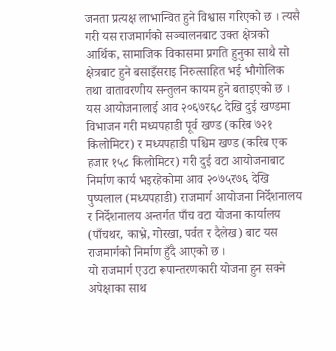जनता प्रत्यक्ष लाभान्वित हुने विश्वास गरिएको छ । त्यसै गरी यस राजमार्गको सञ्चालनबाट उक्त क्षेत्रको आर्थिक, सामाजिक विकासमा प्रगति हुनुका साथै सो क्षेत्रबाट हुने बसाइँसराइ निरुत्साहित भई भौगोलिक तथा वातावरणीय सन्तुलन कायम हुने बताइएको छ ।
यस आयोजनालाई आव २०६७र६८ देखि दुई खण्डमा विभाजन गरी मध्यपहाडी पूर्व खण्ड (करिब ७२१ किलोमिटर) र मध्यपहाडी पश्चिम खण्ड (करिब एक हजार १५८ किलोमिटर) गरी दुई वटा आयोजनाबाट निर्माण कार्य भइरहेकोमा आव २०७५र७६ देखि पुष्पलाल (मध्यपहाडी) राजमार्ग आयोजना निर्देशनालय र निर्देशनालय अन्तर्गत पाँच वटा योजना कार्यालय (पाँचथर, काभ्रे, गोरखा, पर्वत र दैलेख) बाट यस राजमार्गको निर्माण हुँदै आएको छ ।
यो राजमार्ग एउटा रूपान्तरणकारी योजना हुन सक्ने अपेक्षाका साथ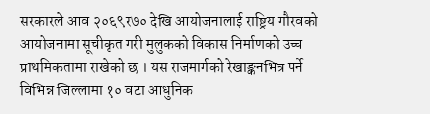सरकारले आव २०६९र७० देखि आयोजनालाई राष्ट्रिय गौरवको आयोजनामा सूचीकृत गरी मुलुकको विकास निर्माणको उच्च प्राथमिकतामा राखेको छ । यस राजमार्गको रेखाङ्कनभित्र पर्ने विभिन्न जिल्लामा १० वटा आधुनिक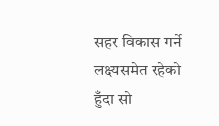सहर विकास गर्ने लक्ष्यसमेत रहेको हुँदा सो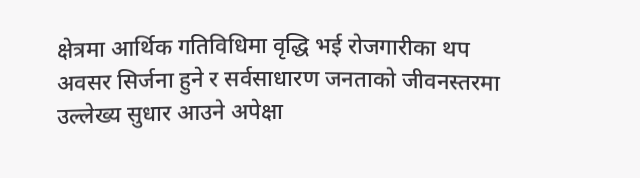क्षेत्रमा आर्थिक गतिविधिमा वृद्धि भई रोजगारीका थप अवसर सिर्जना हुने र सर्वसाधारण जनताको जीवनस्तरमा उल्लेख्य सुधार आउने अपेक्षा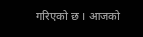गरिएको छ । आजको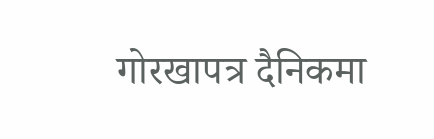गोरखापत्र दैनिकमा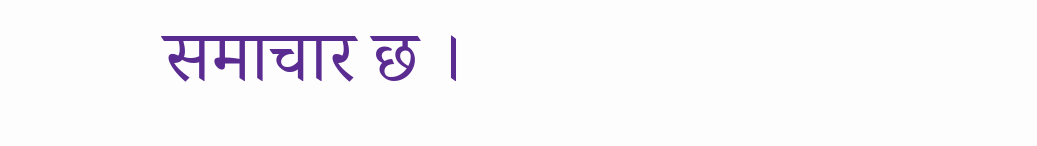समाचार छ ।